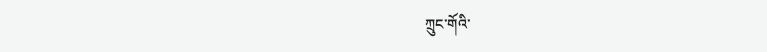ཀྲུང་གོའི་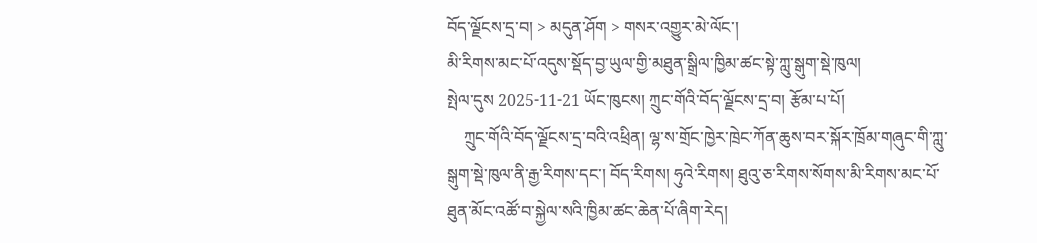བོད་ལྗོངས་དྲ་བ། > མདུན་ཤོག > གསར་འགྱུར་མེ་ལོང་།
མི་རིགས་མང་པོ་འདུས་སྡོད་བྱ་ཡུལ་གྱི་མཐུན་སྒྲིལ་ཁྱིམ་ཚང་སྟེ་ཀླུ་སྒུག་སྡེ་ཁུལ།
སྤེལ་དུས 2025-11-21 ཡོང་ཁུངས། ཀྲུང་གོའི་བོད་ལྗོངས་དྲ་བ། རྩོམ་པ་པོ།
    ཀྲུང་གོའི་བོད་ལྗོངས་དྲ་བའི་འཕྲིན། ལྷ་ས་གྲོང་ཁྱེར་ཁྲེང་ཀོན་ཆུས་བར་སྐོར་ཁྲོམ་གཞུང་གི་ཀླུ་སྒུག་སྡེ་ཁུལ་ནི་རྒྱ་རིགས་དང་། བོད་རིགས། ཧུའེ་རིགས། ཐུའུ་ཅ་རིགས་སོགས་མི་རིགས་མང་པོ་ཐུན་མོང་འཚོ་བ་སྐྱེལ་སའི་ཁྱིམ་ཚང་ཆེན་པོ་ཞིག་རེད།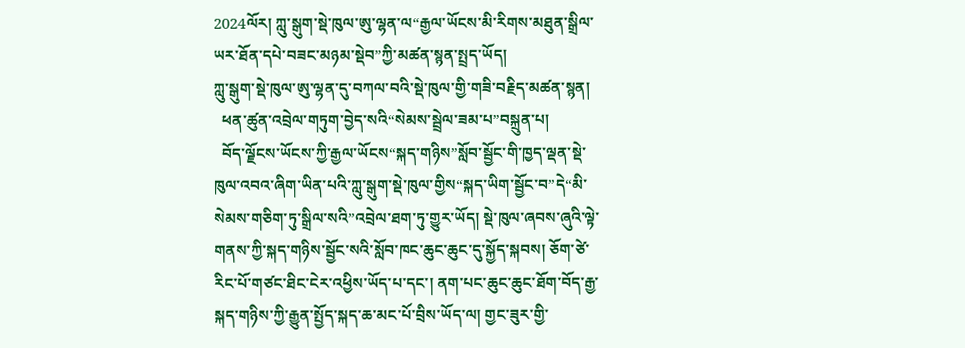2024ལོར། ཀླུ་སྒུག་སྡེ་ཁུལ་ཨུ་ལྷན་ལ“རྒྱལ་ཡོངས་མི་རིགས་མཐུན་སྒྲིལ་ཡར་ཐོན་དཔེ་བཟང་མཉམ་སྡེབ”ཀྱི་མཚན་སྙན་སྤྲད་ཡོད།
ཀླུ་སྒུག་སྡེ་ཁུལ་ཨུ་ལྷན་དུ་བཀལ་བའི་སྡེ་ཁུལ་གྱི་གཟི་བརྗིད་མཚན་སྙན།
  ཕན་ཚུན་འབྲེལ་གཏུག་བྱེད་སའི“སེམས་སྦྲེལ་ཟམ་པ”བསྐྲུན་པ།
  བོད་ལྗོངས་ཡོངས་ཀྱི་རྒྱལ་ཡོངས“སྐད་གཉིས”སློབ་སྦྱོང་གི་ཁྱད་ལྡན་སྡེ་ཁུལ་འབའ་ཞིག་ཡིན་པའི་ཀླུ་སྒུག་སྡེ་ཁུལ་གྱིས“སྐད་ཡིག་སྦྱོང་བ”དེ“མི་སེམས་གཅིག་ཏུ་སྒྲིལ་སའི”འབྲེལ་ཐག་ཏུ་གྱུར་ཡོད། སྡེ་ཁུལ་ཞབས་ཞུའི་ལྟེ་གནས་ཀྱི་སྐད་གཉིས་སྦྱོང་སའི་སློབ་ཁང་ཆུང་ཆུང་དུ་སྐྱོད་སྐབས། ཅོག་ཙེ་རིང་པོ་གཙང་ཐིང་ངེར་འཕྱིས་ཡོད་པ་དང་། ནག་པང་ཆུང་ཆུང་ཐོག་བོད་རྒྱ་སྐད་གཉིས་ཀྱི་རྒྱུན་སྤྱོད་སྐད་ཆ་མང་པོ་བྲིས་ཡོད་ལ། གྱང་ཟུར་གྱི་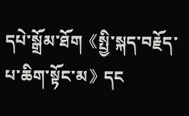དཔེ་སྒྲོམ་ཐོག《སྤྱི་སྐད་བརྗོད་པ་ཆིག་སྟོང་མ》དང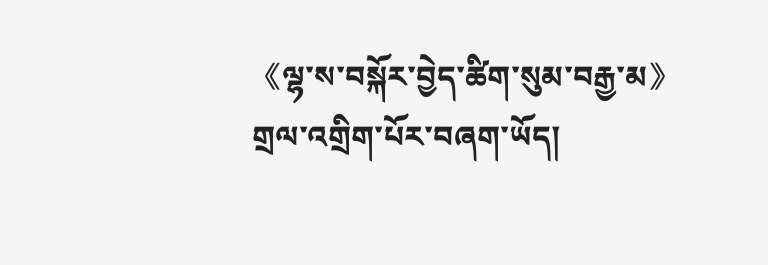《ལྷ་ས་བསྐོར་བྱེད་ཚིག་སུམ་བརྒྱ་མ》གྲལ་འགྲིག་པོར་བཞག་ཡོད།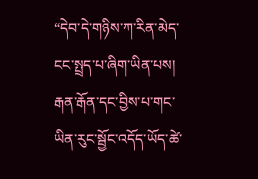“དེབ་དེ་གཉིས་ཀ་རིན་མེད་ངང་སྤྲད་པ་ཞིག་ཡིན་པས། རྒན་རྒོན་དང་བྱིས་པ་གང་ཡིན་རུང་སྦྱོང་འདོད་ཡོད་ཚེ་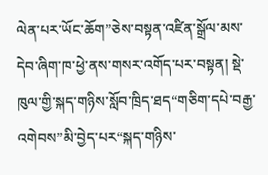ལེན་པར་ཡོང་ཆོག”ཅེས་བསྟན་འཛིན་སྒྲོལ་མས་དེབ་ཞིག་ཁ་ཕྱེ་ནས་གསར་འགོད་པར་བསྟན། སྡེ་ཁུལ་གྱི་སྐད་གཉིས་སློབ་ཁྲིད་ཐད“གཅིག་དཔེ་བརྒྱ་འགེབས”མི་བྱེད་པར“སྐད་གཉིས་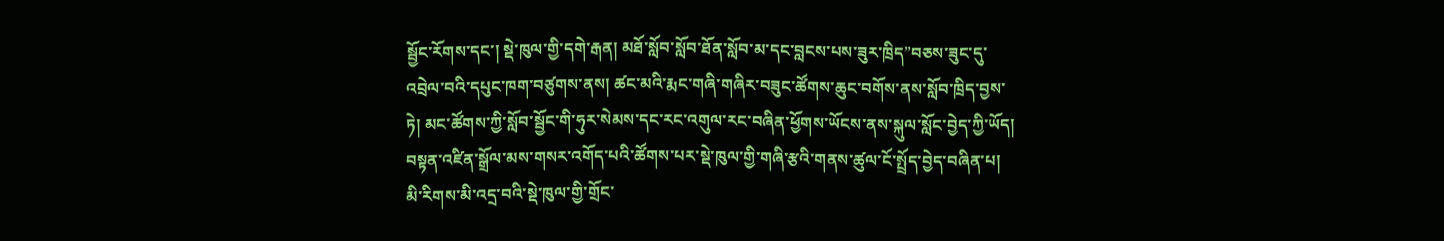སྦྱོང་རོགས་དང་། སྡེ་ཁུལ་གྱི་དགེ་རྒན། མཐོ་སློབ་སློབ་ཐོན་སློབ་མ་དང་བླངས་པས་ཟུར་ཁྲིད”བཅས་ཟུང་དུ་འབྲེལ་བའི་དཔུང་ཁག་བཙུགས་ནས། ཚང་མའི་རྨང་གཞི་གཞིར་བཟུང་ཚོགས་ཆུང་བགོས་ནས་སློབ་ཁྲིད་བྱས་ཏེ། མང་ཚོགས་ཀྱི་སློབ་སྦྱོང་གི་ཧུར་སེམས་དང་རང་འགུལ་རང་བཞིན་ཕྱོགས་ཡོངས་ནས་སྐུལ་སློང་བྱེད་ཀྱི་ཡོད།
བསྟན་འཛིན་སྒྲོལ་མས་གསར་འགོད་པའི་ཚོགས་པར་སྡེ་ཁུལ་གྱི་གཞི་རྩའི་གནས་ཚུལ་ངོ་སྤྲོད་བྱེད་བཞིན་པ།
མི་རིགས་མི་འདྲ་བའི་སྡེ་ཁུལ་གྱི་གྲོང་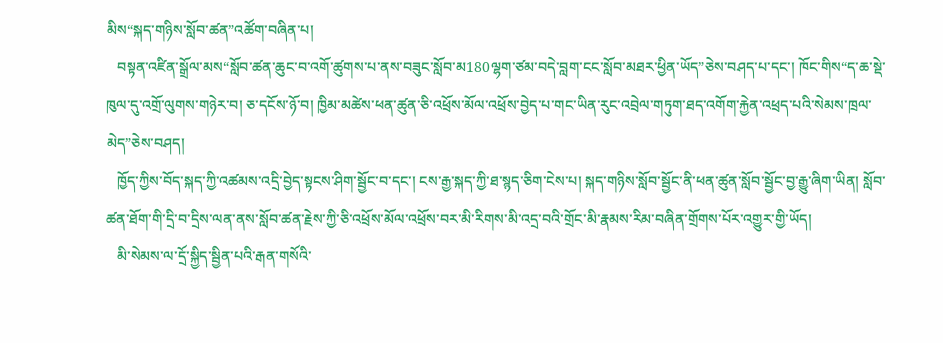མིས“སྐད་གཉིས་སློབ་ཚན”འཚོག་བཞིན་པ།
   བསྟན་འཛིན་སྒྲོལ་མས“སློབ་ཚན་ཆུང་བ་འགོ་ཚུགས་པ་ནས་བཟུང་སློབ་མ180ལྷག་ཙམ་བདེ་བླག་ངང་སློབ་མཐར་ཕྱིན་ཡོད”ཅེས་བཤད་པ་དང་། ཁོང་གིས“ད་ཆ་སྡེ་ཁུལ་དུ་འགྲོ་ལུགས་གཉེར་བ། ཅ་དངོས་ཉོ་བ། ཁྱིམ་མཚེས་ཕན་ཚུན་ཅི་འཕྲོས་མོལ་འཕྲོས་བྱེད་པ་གང་ཡིན་རུང་འབྲེལ་གཏུག་ཐད་འགོག་རྐྱེན་འཕྲད་པའི་སེམས་ཁྲལ་མེད”ཅེས་བཤད།
   ཁྱོད་ཀྱིས་བོད་སྐད་ཀྱི་འཚམས་འདྲི་བྱེད་སྟངས་ཤིག་སྦྱོང་བ་དང་། ངས་རྒྱ་སྐད་ཀྱི་ཐ་སྙད་ཅིག་ངེས་པ། སྐད་གཉིས་སློབ་སྦྱོང་ནི་ཕན་ཚུན་སློབ་སྦྱོང་བྱ་རྒྱུ་ཞིག་ཡིན། སློབ་ཚན་ཐོག་གི་དྲི་བ་དྲིས་ལན་ནས་སློབ་ཚན་རྗེས་ཀྱི་ཅི་འཕྲོས་མོལ་འཕྲོས་བར་མི་རིགས་མི་འདྲ་བའི་གྲོང་མི་རྣམས་རིམ་བཞིན་གྲོགས་པོར་འགྱུར་གྱི་ཡོད།
   མི་སེམས་ལ་དྲོ་སྐྱིད་སྦྱིན་པའི་རྒན་གསོའི་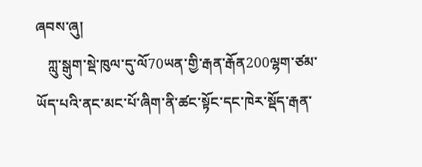ཞབས་ཞུ།
   ཀླུ་སྒུག་སྡེ་ཁུལ་དུ་ལོ70ཡན་གྱི་རྒན་རྒོན200ལྷག་ཙམ་ཡོད་པའི་ནང་མང་པོ་ཞིག་ནི་ཚང་སྟོང་དང་ཁེར་སྡོད་རྒན་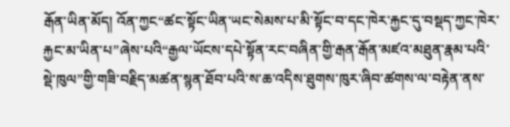རྒོན་ཡིན་མོད། འོན་ཀྱང“ཚང་སྟོང་ཡིན་ཡང་སེམས་པ་མི་སྟོང་བ་དང་ཁེར་རྐྱང་དུ་བསྡད་ཀྱང་ཁེར་རྐྱང་མ་ཡིན་པ”ཞེས་པའི“རྒྱལ་ཡོངས་དཔེ་སྟོན་རང་བཞིན་གྱི་རྒན་རྒོན་མཛའ་མཐུན་རྣམ་པའི་སྡེ་ཁུལ”གྱི་གཟི་བརྗིད་མཚན་སྙན་ཐོབ་པའི་ས་ཆ་འདིས་ཐུགས་ཁུར་ཞིབ་ཚགས་ལ་བརྟེན་ནས་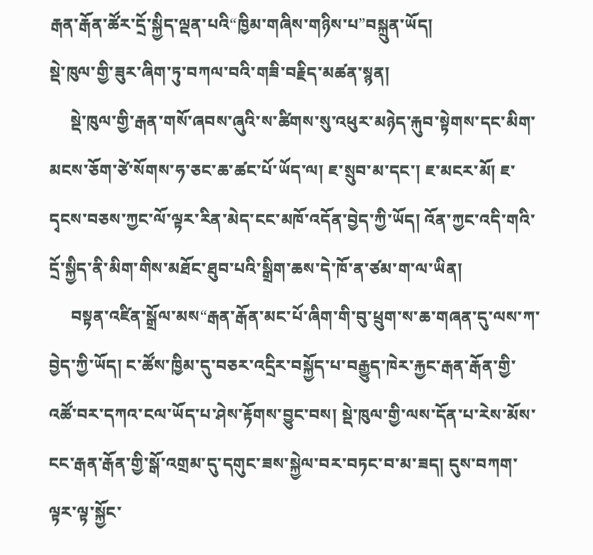རྒན་རྒོན་ཚོར་དྲོ་སྐྱིད་ལྡན་པའི“ཁྱིམ་གཞིས་གཉིས་པ”བསྐྲུན་ཡོད།
སྡེ་ཁུལ་གྱི་ཟུར་ཞིག་ཏུ་བཀལ་བའི་གཟི་བརྗིད་མཚན་སྙན།
     སྡེ་ཁུལ་གྱི་རྒན་གསོ་ཞབས་ཞུའི་ས་ཚིགས་སུ་འཕུར་མཉེད་རྐུབ་སྟེགས་དང་མིག་མངས་ཅོག་ཙེ་སོགས་ཧ་ཅང་ཆ་ཚང་པོ་ཡོད་ལ། ཇ་སྲུབ་མ་དང་། ཇ་མངར་མོ། ཇ་དྭངས་བཅས་ཀྱང་ལོ་ལྟར་རིན་མེད་ངང་མཁོ་འདོན་བྱེད་ཀྱི་ཡོད། འོན་ཀྱང་འདི་གའི་དྲོ་སྐྱིད་ནི་མིག་གིས་མཐོང་ཐུབ་པའི་སྒྲིག་ཆས་དེ་ཁོ་ན་ཙམ་ག་ལ་ཡིན།
     བསྟན་འཛིན་སྒྲོལ་མས“རྒན་རྒོན་མང་པོ་ཞིག་གི་བུ་ཕྲུག་ས་ཆ་གཞན་དུ་ལས་ཀ་བྱེད་ཀྱི་ཡོད། ང་ཚོས་ཁྱིམ་དུ་བཅར་འདྲིར་བསྐྱོད་པ་བརྒྱུད་ཁེར་རྐྱང་རྒན་རྒོན་གྱི་འཚོ་བར་དཀའ་ངལ་ཡོད་པ་ཤེས་རྟོགས་བྱུང་བས། སྡེ་ཁུལ་གྱི་ལས་དོན་པ་རེས་མོས་ངང་རྒན་རྒོན་གྱི་སྒོ་འགྲམ་དུ་དགུང་ཟས་སྐྱེལ་བར་བཏང་བ་མ་ཟད། དུས་བཀག་ལྟར་ལྟ་སྐྱོང་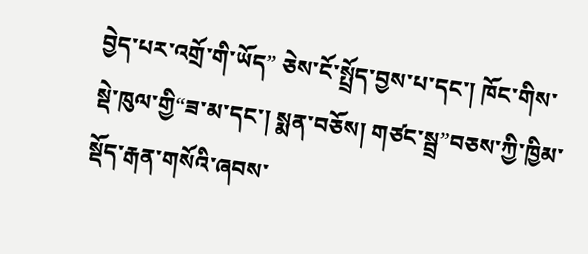བྱེད་པར་འགྲོ་གི་ཡོད” ཅེས་ངོ་སྤྲོད་བྱས་པ་དང་། ཁོང་གིས་སྡེ་ཁུལ་གྱི“ཟ་མ་དང་། སྨན་བཅོས། གཙང་སྦྲ”བཅས་ཀྱི་ཁྱིམ་སྡོད་རྒན་གསོའི་ཞབས་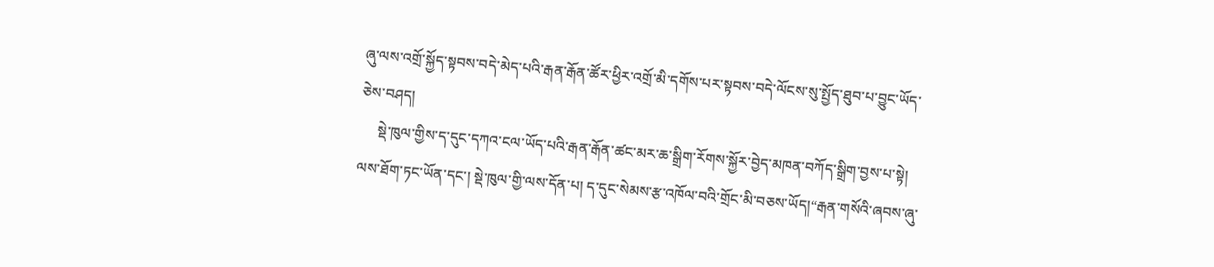ཞུ་ལས་འགྲོ་སྐྱོད་སྟབས་བདེ་མེད་པའི་རྒན་རྒོན་ཚོར་ཕྱིར་འགྲོ་མི་དགོས་པར་སྟབས་བདེ་ལོངས་སུ་སྤྱོད་ཐུབ་པ་བྱུང་ཡོད་ཅེས་བཤད།
     སྡེ་ཁུལ་གྱིས་ད་དུང་དཀའ་ངལ་ཡོད་པའི་རྒན་རྒོན་ཚང་མར་ཆ་སྒྲིག་རོགས་སྐྱོར་བྱེད་མཁན་བཀོད་སྒྲིག་བྱས་པ་སྟེ། ལས་ཐོག་ཏང་ཡོན་དང་། སྡེ་ཁུལ་གྱི་ལས་དོན་པ། ད་དུང་སེམས་རྩ་འཁོལ་བའི་གྲོང་མི་བཅས་ཡོད།“རྒན་གསོའི་ཞབས་ཞུ་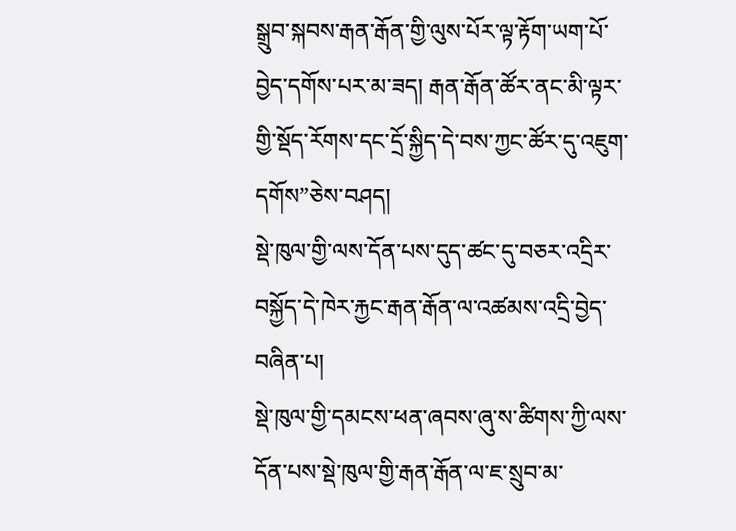སྒྲུབ་སྐབས་རྒན་རྒོན་གྱི་ལུས་པོར་ལྟ་རྟོག་ཡག་པོ་བྱེད་དགོས་པར་མ་ཟད། རྒན་རྒོན་ཚོར་ནང་མི་ལྟར་གྱི་སྡོད་རོགས་དང་དྲོ་སྐྱིད་དེ་བས་ཀྱང་ཚོར་དུ་འཇུག་དགོས”ཅེས་བཤད།
སྡེ་ཁུལ་གྱི་ལས་དོན་པས་དུད་ཚང་དུ་བཅར་འདྲིར་བསྐྱོད་དེ་ཁེར་རྐྱང་རྒན་རྒོན་ལ་འཚམས་འདྲི་བྱེད་བཞིན་པ།
སྡེ་ཁུལ་གྱི་དམངས་ཕན་ཞབས་ཞུ་ས་ཚིགས་ཀྱི་ལས་དོན་པས་སྡེ་ཁུལ་གྱི་རྒན་རྒོན་ལ་ཇ་སྲུབ་མ་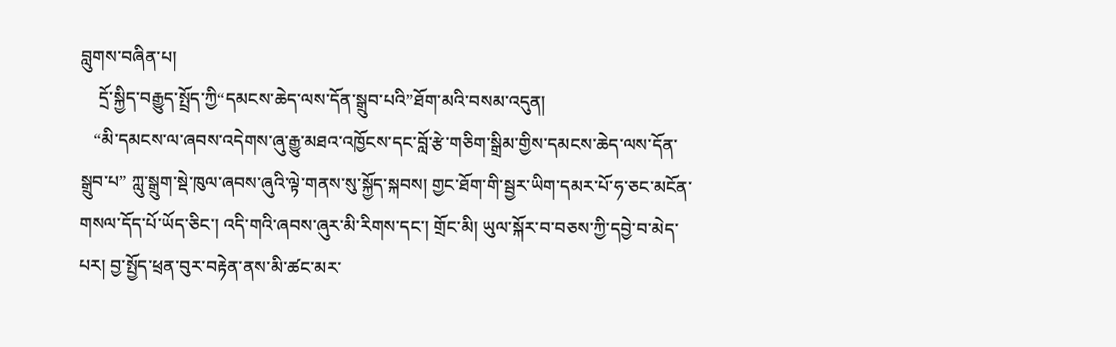བླུགས་བཞིན་པ།
    དྲོ་སྐྱིད་བརྒྱུད་སྤྲོད་ཀྱི“དམངས་ཆེད་ལས་དོན་སྒྲུབ་པའི”ཐོག་མའི་བསམ་འདུན།
   “མི་དམངས་ལ་ཞབས་འདེགས་ཞུ་རྒྱུ་མཐའ་འཁྱོངས་དང་བློ་རྩེ་གཅིག་སྒྲིམ་གྱིས་དམངས་ཆེད་ལས་དོན་སྒྲུབ་པ” ཀླུ་སྒྲུག་སྡེ་ཁུལ་ཞབས་ཞུའི་ལྟེ་གནས་སུ་སྐྱོད་སྐབས། གྱང་ཐོག་གི་སྦྱར་ཡིག་དམར་པོ་ཧ་ཅང་མངོན་གསལ་དོད་པོ་ཡོད་ཅིང་། འདི་གའི་ཞབས་ཞུར་མི་རིགས་དང་། གྲོང་མི། ཡུལ་སྐོར་བ་བཅས་ཀྱི་དབྱེ་བ་མེད་པར། བྱ་སྤྱོད་ཕྲན་བུར་བརྟེན་ནས་མི་ཚང་མར་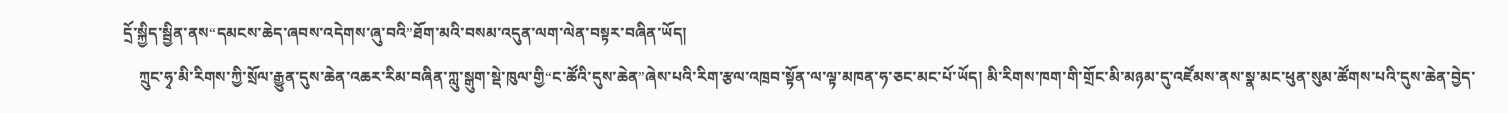དྲོ་སྐྱིད་སྦྱིན་ནས“དམངས་ཆེད་ཞབས་འདེགས་ཞུ་བའི”ཐོག་མའི་བསམ་འདུན་ལག་ལེན་བསྟར་བཞིན་ཡོད།
    ཀྲུང་ཧྭ་མི་རིགས་ཀྱི་སྲོལ་རྒྱུན་དུས་ཆེན་འཆར་རིམ་བཞིན་ཀླུ་སྒུག་སྡེ་ཁུལ་གྱི“ང་ཚོའི་དུས་ཆེན”ཞེས་པའི་རིག་རྩལ་འཁྲབ་སྟོན་ལ་ལྟ་མཁན་ཧ་ཅང་མང་པོ་ཡོད། མི་རིགས་ཁག་གི་གྲོང་མི་མཉམ་དུ་འཛོམས་ནས་སྣ་མང་ཕུན་སུམ་ཚོགས་པའི་དུས་ཆེན་བྱེད་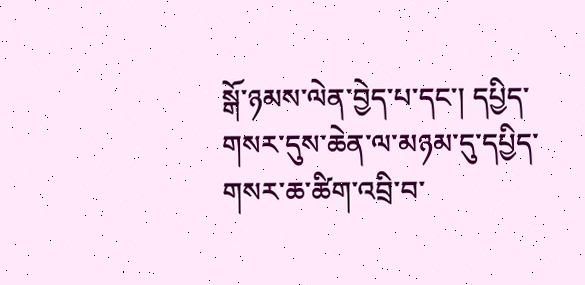སྒོ་ཉམས་ལེན་བྱེད་པ་དང་། དཔྱིད་གསར་དུས་ཆེན་ལ་མཉམ་དུ་དཔྱིད་གསར་ཆ་ཚིག་འབྲི་བ་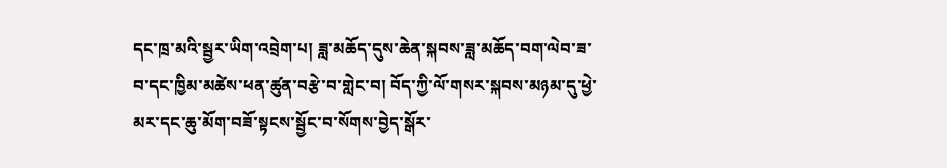དང་ཁྲ་མའི་སྦྱར་ཡིག་འབྲེག་པ། ཟླ་མཆོད་དུས་ཆེན་སྐབས་ཟླ་མཆོད་བག་ལེབ་ཟ་བ་དང་ཁྱིམ་མཚེས་ཕན་ཚུན་བརྩེ་བ་གླེང་བ། བོད་ཀྱི་ལོ་གསར་སྐབས་མཉམ་དུ་ཕྱེ་མར་དང་ཆུ་མོག་བཟོ་སྟངས་སྦྱོང་བ་སོགས་བྱེད་སྒོར་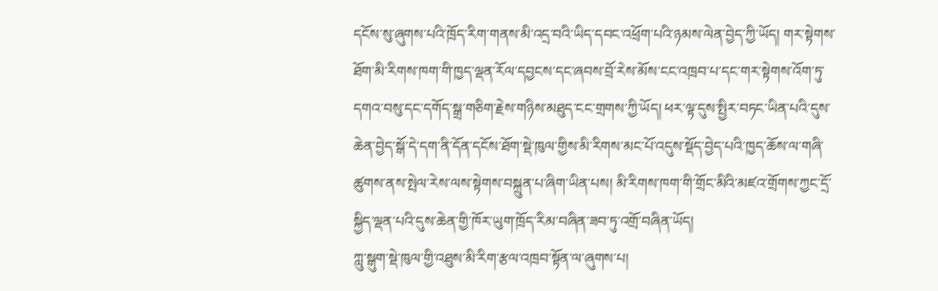དངོས་སུ་ཞུགས་པའི་ཁྲོད་རིག་གནས་མི་འདྲ་བའི་ཡིད་དབང་འཕྲོག་པའི་ཉམས་ལེན་བྱེད་ཀྱི་ཡོད། གར་སྟེགས་ཐོག་མི་རིགས་ཁག་གི་ཁྱད་ལྡན་རོལ་དབྱངས་དང་ཞབས་བྲོ་རེས་མོས་ངང་འཁྲབ་པ་དང་གར་སྟེགས་འོག་ཏུ་དགའ་བསུ་དང་དགོད་སྒྲ་གཅིག་རྗེས་གཉིས་མཐུད་ངང་གྲགས་ཀྱི་ཡོད། ཕར་ལྟ་དུས་སྤྱིར་བཏང་ཡིན་པའི་དུས་ཆེན་བྱེད་སྒོ་དེ་དག་ནི་དོན་དངོས་ཐོག་སྡེ་ཁུལ་གྱིས་མི་རིགས་མང་པོ་འདུས་སྡོད་བྱེད་པའི་ཁྱད་ཆོས་ལ་གཞི་ཚུགས་ནས་སྤེལ་རེས་ལས་སྟེགས་བསྐྲུན་པ་ཞིག་ཡིན་པས། མི་རིགས་ཁག་གི་གྲོང་མིའི་མཛའ་གྲོགས་ཀྱང་དྲོ་སྐྱིད་ལྡན་པའི་དུས་ཆེན་གྱི་ཁོར་ཡུག་ཁྲོད་རིམ་བཞིན་ཟབ་ཏུ་འགྲོ་བཞིན་ཡོད།
ཀླུ་སྒུག་སྡེ་ཁུལ་གྱི་འཐུས་མི་རིག་རྩལ་འཁྲབ་སྟོན་ལ་ཞུགས་པ།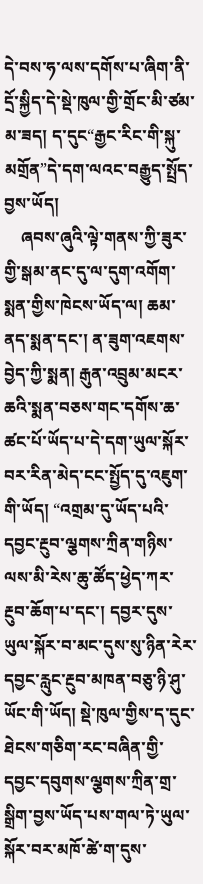དེ་བས་ཧ་ལས་དགོས་པ་ཞིག་ནི་དྲོ་སྐྱིད་དེ་སྡེ་ཁུལ་གྱི་གྲོང་མི་ཙམ་མ་ཟད། ད་དུང“རྒྱང་རིང་གི་སྐུ་མགྲོན”དེ་དག་ལའང་བརྒྱུད་སྤྲོད་བྱས་ཡོད།
    ཞབས་ཞུའི་ལྟེ་གནས་ཀྱི་ཟུར་གྱི་སྒམ་ནང་དུ་ལ་དུག་འགོག་སྨན་གྱིས་ཁེངས་ཡོད་ལ། ཆམ་ནད་སྨན་དང་། ན་ཟུག་འཇགས་བྱེད་ཀྱི་སྨན། རྒུན་འབྲུམ་མངར་ཆའི་སྨན་བཅས་གང་དགོས་ཆ་ཚང་པོ་ཡོད་པ་དེ་དག་ཡུལ་སྐོར་བར་རིན་མེད་ངང་སྤྱོད་དུ་འཇུག་གི་ཡོད། “འགྲམ་དུ་ཡོད་པའི་དབྱང་རྔུབ་ལྕགས་ཀྲིན་གཉིས་ལས་མི་རེས་ཆུ་ཚོད་ཕྱེད་ཀར་རྔུབ་ཆོག་པ་དང་། དབྱར་དུས་ཡུལ་སྐོར་བ་མང་དུས་སུ་ཉིན་རེར་དབྱང་རླུང་རྔུབ་མཁན་བཅུ་ཉི་ཤུ་ཡོང་གི་ཡོད། སྡེ་ཁུལ་གྱིས་ད་དུང་ཐེངས་གཅིག་རང་བཞིན་གྱི་དབྱང་དབུགས་ལྕགས་ཀྲིན་གྲ་སྒྲིག་བྱས་ཡོད་པས་གལ་ཏེ་ཡུལ་སྐོར་བར་མཁོ་ཚེ་ག་དུས་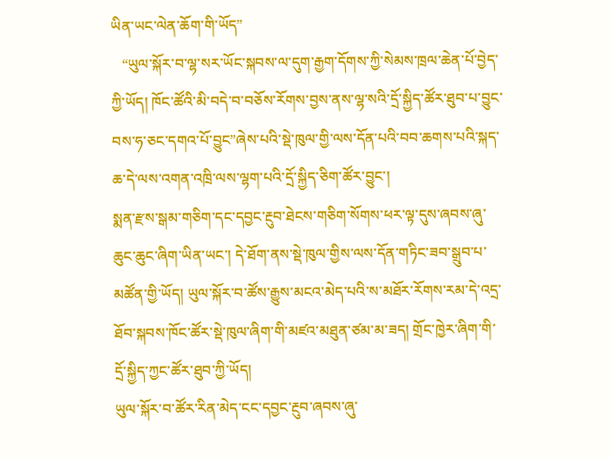ཡིན་ཡང་ལེན་ཆོག་གི་ཡོད”
   “ཡུལ་སྐོར་བ་ལྷ་སར་ཡོང་སྐབས་ལ་དུག་རྒྱག་དོགས་ཀྱི་སེམས་ཁྲལ་ཆེན་པོ་བྱེད་ཀྱི་ཡོད། ཁོང་ཚོའི་མི་བདེ་བ་བཅོས་རོགས་བྱས་ནས་ལྷ་སའི་དྲོ་སྐྱིད་ཚོར་ཐུབ་པ་བྱུང་བས་ཧ་ཅང་དགའ་པོ་བྱུང”ཞེས་པའི་སྡེ་ཁུལ་གྱི་ལས་དོན་པའི་བབ་ཆགས་པའི་སྐད་ཆ་དེ་ལས་འགན་འཁྲི་ལས་ལྷག་པའི་དྲོ་སྐྱིད་ཅིག་ཚོར་བྱུང་།
སྨན་རྫས་སྒམ་གཅིག་དང་དབྱང་རྔུབ་ཐེངས་གཅིག་སོགས་ཕར་ལྟ་དུས་ཞབས་ཞུ་ཆུང་ཆུང་ཞིག་ཡིན་ཡང་། དེ་ཐོག་ནས་སྡེ་ཁུལ་གྱིས་ལས་དོན་གཏིང་ཟབ་སྒྲུབ་པ་མཚོན་གྱི་ཡོད། ཡུལ་སྐོར་བ་ཚོས་རྒྱུས་མངའ་མེད་པའི་ས་མཐོར་རོགས་རམ་དེ་འདྲ་ཐོབ་སྐབས་ཁོང་ཚོར་སྡེ་ཁུལ་ཞིག་གི་མཛའ་མཐུན་ཙམ་མ་ཟད། གྲོང་ཁྱེར་ཞིག་གི་དྲོ་སྐྱིད་ཀྱང་ཚོར་ཐུབ་ཀྱི་ཡོད།
ཡུལ་སྐོར་བ་ཚོར་རིན་མེད་ངང་དབྱང་རྔུབ་ཞབས་ཞུ་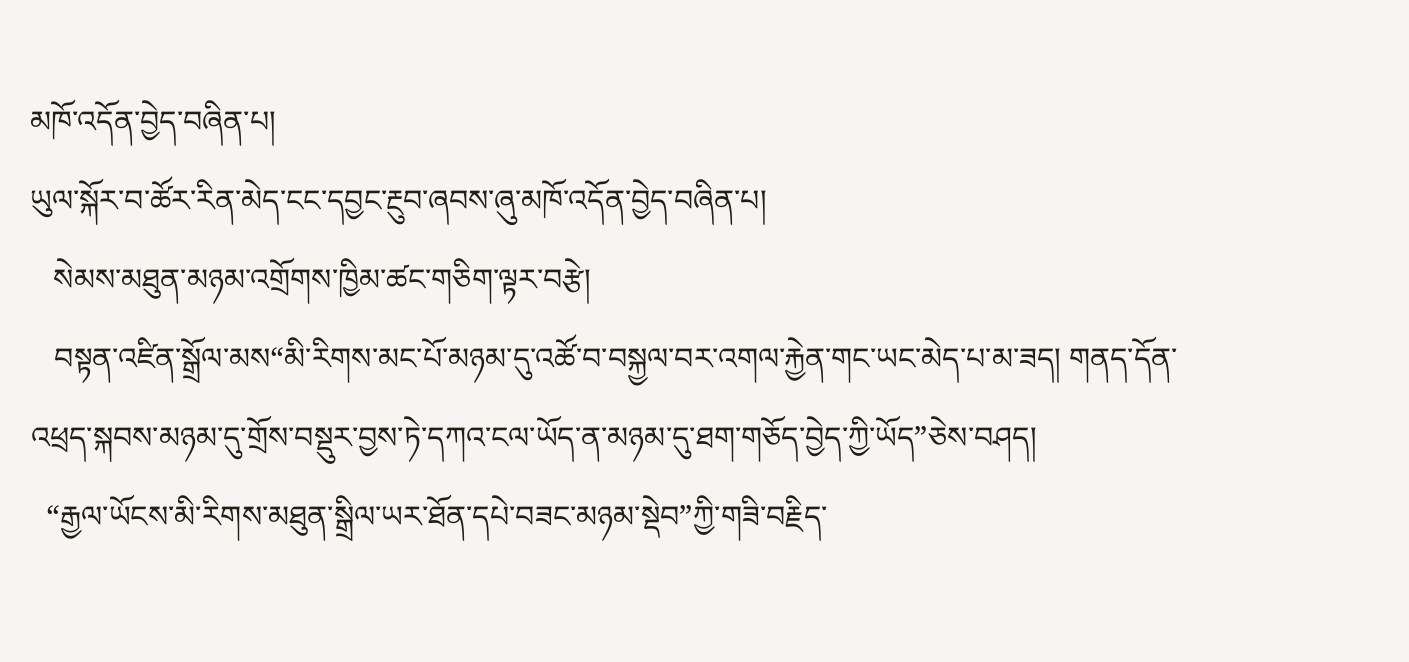མཁོ་འདོན་བྱེད་བཞིན་པ།
ཡུལ་སྐོར་བ་ཚོར་རིན་མེད་ངང་དབྱང་རྔུབ་ཞབས་ཞུ་མཁོ་འདོན་བྱེད་བཞིན་པ།
   སེམས་མཐུན་མཉམ་འགྲོགས་ཁྱིམ་ཚང་གཅིག་ལྟར་བརྩེ།
   བསྟན་འཛིན་སྒྲོལ་མས“མི་རིགས་མང་པོ་མཉམ་དུ་འཚོ་བ་བསྐྱལ་བར་འགལ་རྐྱེན་གང་ཡང་མེད་པ་མ་ཟད། གནད་དོན་འཕྲད་སྐབས་མཉམ་དུ་གྲོས་བསྡུར་བྱས་ཏེ་དཀའ་ངལ་ཡོད་ན་མཉམ་དུ་ཐག་གཅོད་བྱེད་ཀྱི་ཡོད”ཅེས་བཤད།
  “རྒྱལ་ཡོངས་མི་རིགས་མཐུན་སྒྲིལ་ཡར་ཐོན་དཔེ་བཟང་མཉམ་སྡེབ”ཀྱི་གཟི་བརྗིད་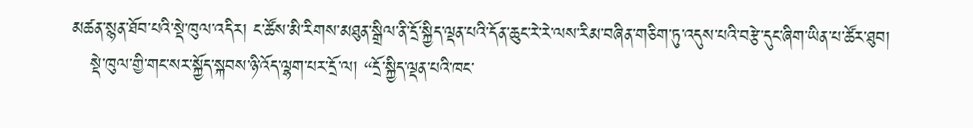མཚན་སྙན་ཐོབ་པའི་སྡེ་ཁུལ་འདིར། ང་ཚོས་མི་རིགས་མཐུན་སྒྲིལ་ནི་དྲོ་སྐྱིད་ལྡན་པའི་དོན་ཆུང་རེ་རེ་ལས་རིམ་བཞིན་གཅིག་ཏུ་འདུས་པའི་བརྩེ་དུང་ཞིག་ཡིན་པ་ཚོར་ཐུབ།
   སྡེ་ཁུལ་གྱི་གང་སར་སྐྱོད་སྐབས་ཉི་འོད་ལྷག་པར་དྲོ་ལ། “དྲོ་སྐྱིད་ལྡན་པའི་ཁང་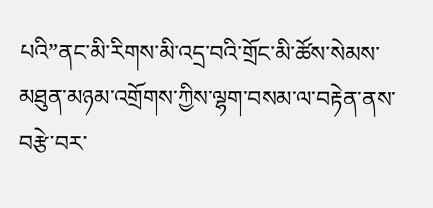པའི”ནང་མི་རིགས་མི་འདྲ་བའི་གྲོང་མི་ཚོས་སེམས་མཐུན་མཉམ་འགྲོགས་ཀྱིས་ལྷག་བསམ་ལ་བརྟེན་ནས་བརྩེ་བར་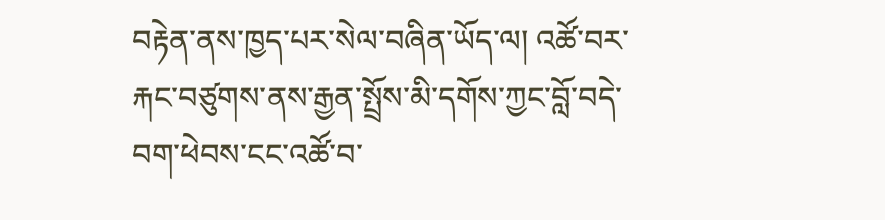བརྟེན་ནས་ཁྱད་པར་སེལ་བཞིན་ཡོད་ལ། འཚོ་བར་རྐང་བཙུགས་ནས་རྒྱན་སྤྲོས་མི་དགོས་ཀྱང་བློ་བདེ་བག་ཕེབས་ངང་འཚོ་བ་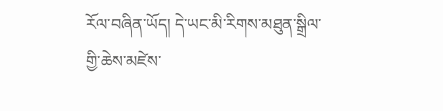རོལ་བཞིན་ཡོད། དེ་ཡང་མི་རིགས་མཐུན་སྒྲིལ་གྱི་ཆེས་མཛེས་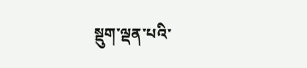སྡུག་ལྡན་པའི་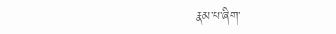རྣམ་པ་ཞིག་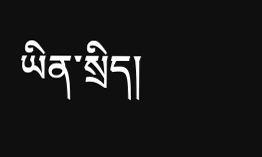ཡིན་སྲིད།